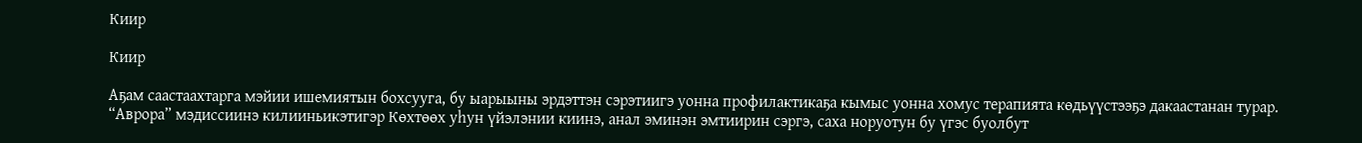Киир

Киир

Аҕам саастаахтарга мэйии ишемиятын бохсууга, бу ыарыыны эрдэттэн сэрэтиигэ уонна профилактикаҕа кымыс уонна хомус терапията көдьүүстээҕэ дакаастанан турар. “Аврора” мэдиссиинэ килииньикэтигэр Көхтөөх уһун үйэлэнии киинэ, анал эминэн эмтиирин сэргэ, саха норуотун бу үгэс буолбут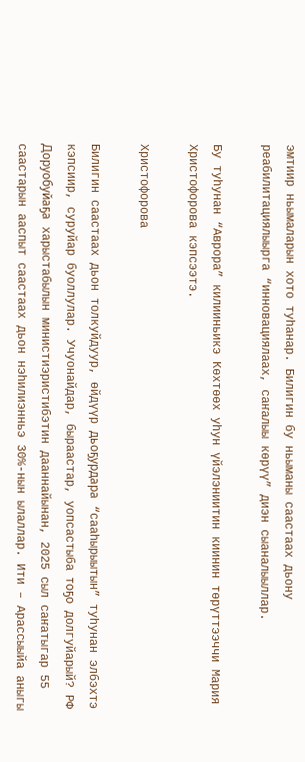эмтиир ньымаларын хото туһанар. Билигин бу ньыманы саастаах дьону реабилитациялыырга “инновациялаах, саҥалыы көрүү” диэн сыаналыыллар.

Бу туһунан “Аврора” килииньикэ Көхтөөх уһун үйэлэниитин киинин төрүттээччи Мария Христофорова кэпсээтэ.

Христофорова

Билигин саастаах дьон толкуйдуур, өйдүүр дьоҕурдара “сааһырыытын” туһунан элбэхтэ кэпсиир, суруйар буоллулар. Учуонайдар, быраастар, уопсастыба тоҕо долгуйарый? РФ Доруобуйаҕа харыстабылын министиэристибэтин дааннайынан, 2025 сыл саҥатыгар 55 саастарын ааспыт саастаах дьон нэһилиэнньэ 30%-нын ылаллар. Ити – Арассыыйа аныгы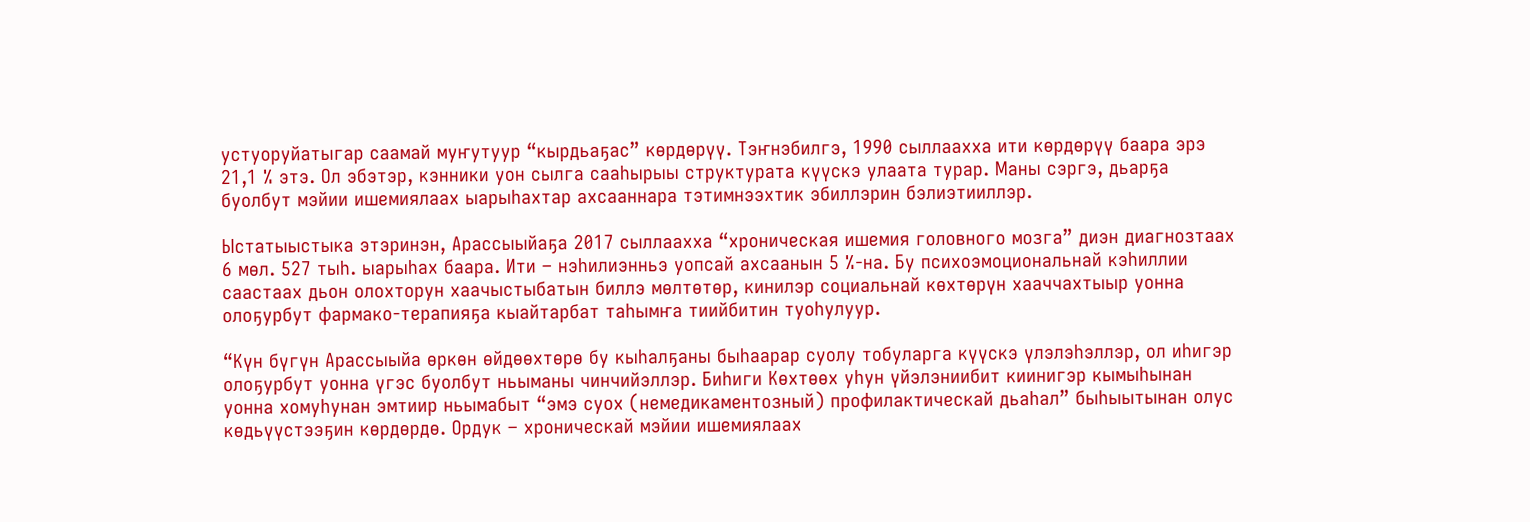устуоруйатыгар саамай муҥутуур “кырдьаҕас” көрдөрүү. Тэҥнэбилгэ, 1990 сыллаахха ити көрдөрүү баара эрэ 21,1 % этэ. Ол эбэтэр, кэнники уон сылга сааһырыы структурата күүскэ улаата турар. Маны сэргэ, дьарҕа буолбут мэйии ишемиялаах ыарыһахтар ахсааннара тэтимнээхтик эбиллэрин бэлиэтииллэр.

Ыстатыыстыка этэринэн, Арассыыйаҕа 2017 сыллаахха “хроническая ишемия головного мозга” диэн диагнозтаах 6 мөл. 527 тыһ. ыарыһах баара. Ити – нэһилиэнньэ уопсай ахсаанын 5 %-на. Бу психоэмоциональнай кэһиллии саастаах дьон олохторун хаачыстыбатын биллэ мөлтөтөр, кинилэр социальнай көхтөрүн хааччахтыыр уонна олоҕурбут фармако-терапияҕа кыайтарбат таһымҥа тиийбитин туоһулуур.

“Күн бүгүн Арассыыйа өркөн өйдөөхтөрө бу кыһалҕаны быһаарар суолу тобуларга күүскэ үлэлэһэллэр, ол иһигэр олоҕурбут уонна үгэс буолбут ньыманы чинчийэллэр. Биһиги Көхтөөх уһун үйэлэниибит киинигэр кымыһынан уонна хомуһунан эмтиир ньымабыт “эмэ суох (немедикаментозный) профилактическай дьаһал” быһыытынан олус көдьүүстээҕин көрдөрдө. Ордук – хроническай мэйии ишемиялаах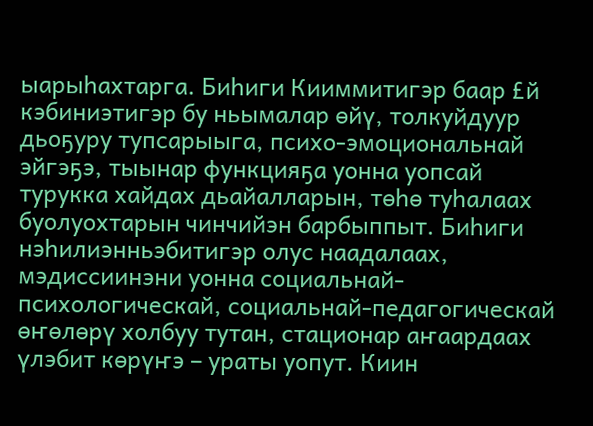ыарыһахтарга. Биһиги Кииммитигэр баар £й кэбиниэтигэр бу ньымалар өйү, толкуйдуур дьоҕуру тупсарыыга, психо-эмоциональнай эйгэҕэ, тыынар функцияҕа уонна уопсай турукка хайдах дьайалларын, төһө туһалаах буолуохтарын чинчийэн барбыппыт. Биһиги нэһилиэнньэбитигэр олус наадалаах, мэдиссиинэни уонна социальнай-психологическай, социальнай-педагогическай өҥөлөрү холбуу тутан, стационар аҥаардаах үлэбит көрүҥэ – ураты уопут. Киин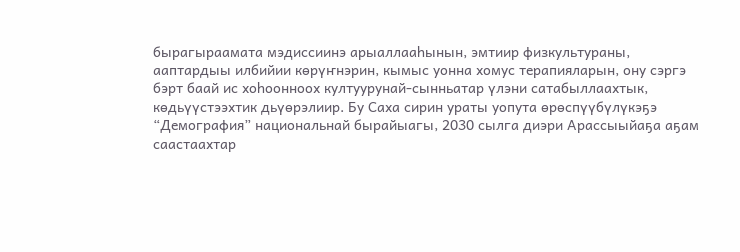бырагыраамата мэдиссиинэ арыаллааһынын, эмтиир физкультураны, ааптардыы илбийии көрүҥнэрин, кымыс уонна хомус терапияларын, ону сэргэ бэрт баай ис хоһоонноох култуурунай-сынньатар үлэни сатабыллаахтык, көдьүүстээхтик дьүөрэлиир. Бу Саха сирин ураты уопута өрөспүүбүлүкэҕэ “Демография” национальнай бырайыагы, 2030 сылга диэри Арассыыйаҕа аҕам саастаахтар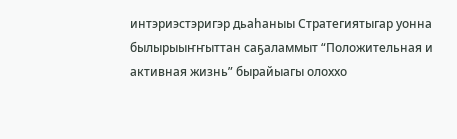интэриэстэригэр дьаһаныы Стратегиятыгар уонна былырыыҥҥыттан саҕаламмыт “Положительная и активная жизнь” бырайыагы олоххо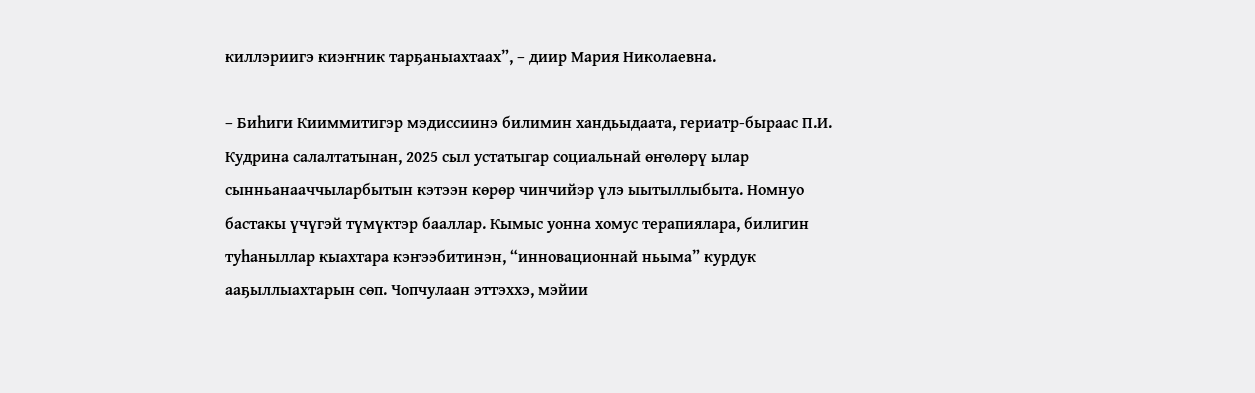киллэриигэ киэҥник тарҕаныахтаах”, – диир Мария Николаевна.

– Биһиги Кииммитигэр мэдиссиинэ билимин хандьыдаата, гериатр-быраас П.И. Кудрина салалтатынан, 2025 сыл устатыгар социальнай өҥөлөрү ылар сынньанааччыларбытын кэтээн көрөр чинчийэр үлэ ыытыллыбыта. Номнуо бастакы үчүгэй түмүктэр бааллар. Кымыс уонна хомус терапиялара, билигин туһаныллар кыахтара кэҥээбитинэн, “инновационнай ньыма” курдук ааҕыллыахтарын сөп. Чопчулаан эттэххэ, мэйии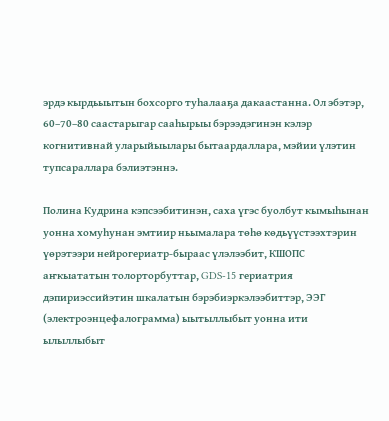эрдэ кырдьыытын бохсорго туһалааҕа дакаастанна. Ол эбэтэр, 60–70–80 саастарыгар сааһырыы бэрээдэгинэн кэлэр когнитивнай уларыйыылары бытаардаллара, мэйии үлэтин тупсараллара бэлиэтэннэ.

Полина Кудрина кэпсээбитинэн, саха үгэс буолбут кымыһынан уонна хомуһунан эмтиир ньымалара төһө көдьүүстээхтэрин үөрэтээри нейрогериатр-быраас үлэлээбит, КШОПС аҥкыататын толорторбуттар, GDS-15 гериатрия дэпириэссийэтин шкалатын бэрэбиэркэлээбиттэр, ЭЭГ (электроэнцефалограмма) ыытыллыбыт уонна ити ылыллыбыт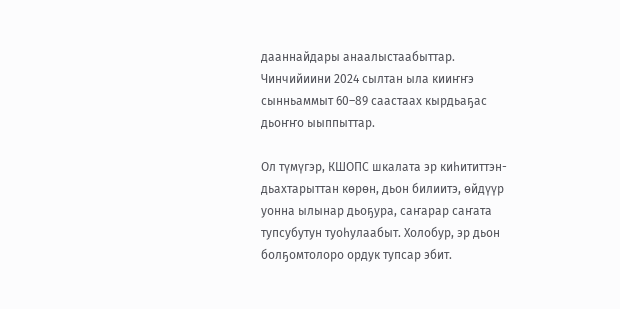дааннайдары анаалыстаабыттар. Чинчийиини 2024 сылтан ыла кииҥҥэ сынньаммыт 60–89 саастаах кырдьаҕас дьоҥҥо ыыппыттар.

Ол түмүгэр, КШОПС шкалата эр киһититтэн-дьахтарыттан көрөн, дьон билиитэ, өйдүүр уонна ылынар дьоҕура, саҥарар саҥата тупсубутун туоһулаабыт. Холобур, эр дьон болҕомтолоро ордук тупсар эбит.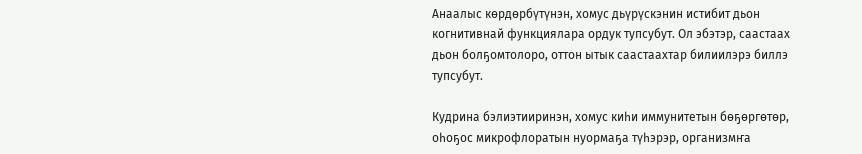Анаалыс көрдөрбүтүнэн, хомус дьүрүскэнин истибит дьон когнитивнай функциялара ордук тупсубут. Ол эбэтэр, саастаах дьон болҕомтолоро, оттон ытык саастаахтар билиилэрэ биллэ тупсубут.

Кудрина бэлиэтииринэн, хомус киһи иммунитетын бөҕөргөтөр, оһоҕос микрофлоратын нуормаҕа түһэрэр, организмҥа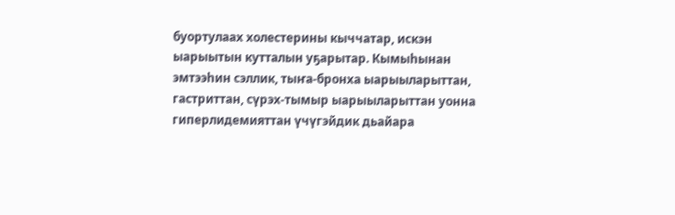буортулаах холестерины кыччатар, искэн ыарыытын кутталын уҕарытар. Кымыһынан эмтээһин сэллик, тыҥа-бронха ыарыыларыттан, гастриттан, сүрэх-тымыр ыарыыларыттан уонна гиперлидемияттан үчүгэйдик дьайара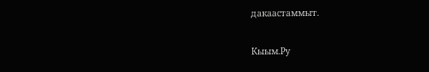дакаастаммыт.

Кыым.Ру